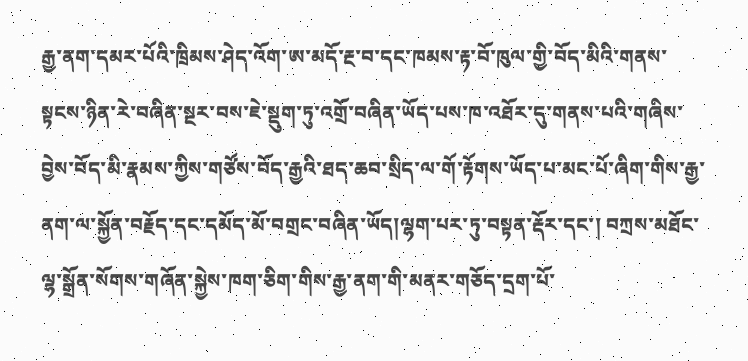རྒྱ་ནག་དམར་པོའི་ཁྲིམས་ཤེད་འོག་ཨ་མདོ་རྔ་བ་དང་ཁམས་རྟ་བོ་ཁུལ་གྱི་བོད་མིའི་གནས་སྟངས་ཉིན་རེ་བཞིན་སྔར་བས་ཇེ་སྡུག་ཏུ་འགྲོ་བཞིན་ཡོད་པས་ཁ་འཐོར་དུ་གནས་པའི་གཞིས་བྱེས་བོད་མི་རྣམས་ཀྱིས་གཙོས་བོད་རྒྱའི་ཐད་ཆབ་སྲིད་ལ་གོ་རྟོགས་ཡོད་པ་མང་པོ་ཞིག་གིས་རྒྱ་ནག་ལ་སྐྱོན་བརྗོད་དང་དམོད་མོ་བགྲང་བཞིན་ཡོད།ལྷག་པར་ཏུ་བསྟན་རྡོར་དང་། བཀྲས་མཐོང་ལྷ་སྒྲོན་སོགས་གཞོན་སྐྱེས་ཁག་ཅིག་གིས་རྒྱ་ནག་གི་མནར་གཅོད་དྲག་པོ་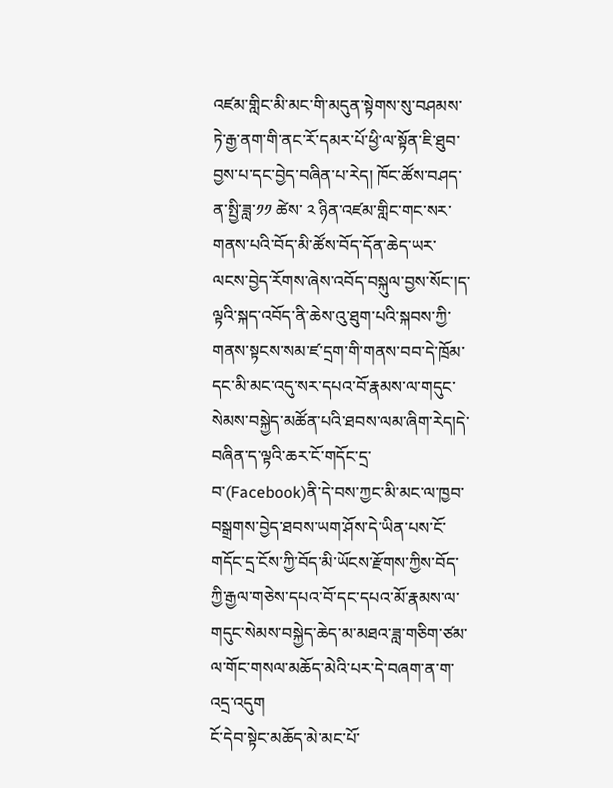འཛམ་གླིང་མི་མང་གི་མདུན་སྟེགས་སུ་བཤམས་ཏེ་རྒྱ་ནག་གི་ནང་རོ་དམར་པོ་ཕྱི་ལ་སྟོན་ཇི་ཐུབ་བྱས་པ་དང་བྱེད་བཞིན་པ་རེད། ཁོང་ཚོས་བཤད་ན་སྤྱི་ཟླ་༡༡ ཚེས་ ༢ ཉིན་འཛམ་གླིང་གང་སར་གནས་པའི་བོད་མི་ཚོས་བོད་དོན་ཆེད་ཡར་ལངས་བྱེད་རོགས་ཞེས་འབོད་བསྐུལ་བྱས་སོང་།ད་ལྟའི་སྐད་འབོད་ནི་ཆེས་འུ་ཐུག་པའི་སྐབས་ཀྱི་གནས་སྟངས་སམ་ཛ་དྲག་གི་གནས་བབ་དེ་ཁྲོམ་དང་མི་མང་འདུ་སར་དཔའ་བོ་རྣམས་ལ་གདུང་སེམས་བསྐྱེད་མཚོན་པའི་ཐབས་ལམ་ཞིག་རེད།དེ་བཞིན་ད་ལྟའི་ཆར་ངོ་གདོང་དྲ་བ་(Facebook)ནི་དེ་བས་ཀྱང་མི་མང་ལ་ཁྱབ་བསྒྲགས་བྱེད་ཐབས་ཡག་ཤོས་དེ་ཡིན་པས་ངོ་གདོང་དྲ་ངོས་ཀྱི་བོད་མི་ཡོངས་རྫོགས་ཀྱིས་བོད་ཀྱི་རྒྱལ་གཅེས་དཔའ་བོ་དང་དཔའ་མོ་རྣམས་ལ་གདུང་སེམས་བསྐྱེད་ཆེད་མ་མཐའ་ཟླ་གཅིག་ཙམ་ལ་གོང་གསལ་མཆོད་མེའི་པར་དེ་བཞག་ན་ག་འདྲ་འདུག
ངོ་དེབ་སྟེང་མཆོད་མེ་མང་པོ་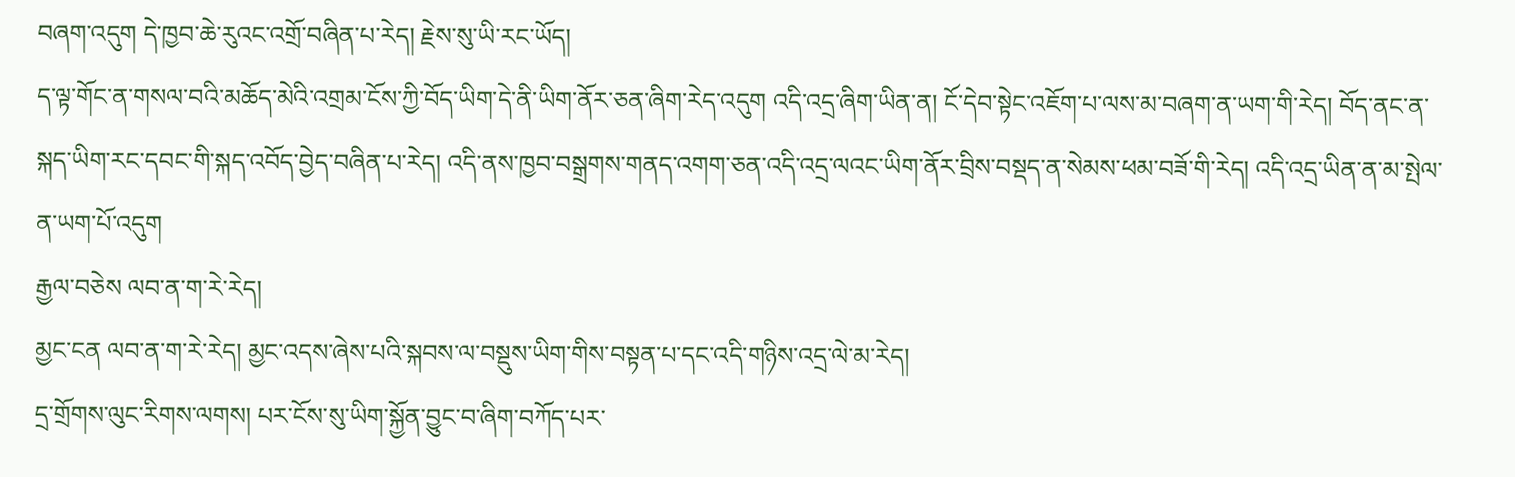བཞག་འདུག དེ་ཁྱབ་ཆེ་རུའང་འགྲོ་བཞིན་པ་རེད། རྗེས་སུ་ཡི་རང་ཡོད།
ད་ལྟ་གོང་ན་གསལ་བའི་མཆོད་མེའི་འགྲམ་ངོས་ཀྱི་བོད་ཡིག་དེ་ནི་ཡིག་ནོར་ཅན་ཞིག་རེད་འདུག འདི་འདྲ་ཞིག་ཡིན་ན། ངོ་དེབ་སྟེང་འཇོག་པ་ལས་མ་བཞག་ན་ཡག་གི་རེད། བོད་ནང་ན་སྐད་ཡིག་རང་དབང་གི་སྐད་འབོད་བྱེད་བཞིན་པ་རེད། འདི་ནས་ཁྱབ་བསྒྲགས་གནད་འགག་ཅན་འདི་འདྲ་ལའང་ཡིག་ནོར་བྲིས་བསྡད་ན་སེམས་ཕམ་བཟོ་གི་རེད། འདི་འདྲ་ཡིན་ན་མ་སྤེལ་ན་ཡག་པོ་འདུག
རྒྱལ་བཅེས ལབ་ན་ག་རེ་རེད།
མྱང་ངན ལབ་ན་ག་རེ་རེད། མྱང་འདས་ཞེས་པའི་སྐབས་ལ་བསྡུས་ཡིག་གིས་བསྟན་པ་དང་འདི་གཉིས་འདྲ་ལེ་མ་རེད།
དྲ་གྲོགས་ལུང་རིགས་ལགས། པར་ངོས་སུ་ཡིག་སྐྱོན་བྱུང་བ་ཞིག་བཀོད་པར་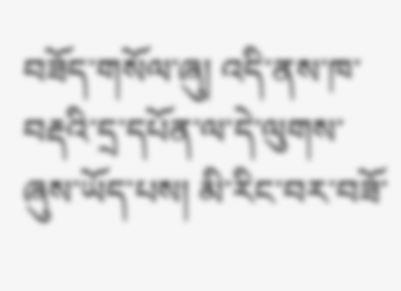བཟོད་གསོལ་ཞུ། འདི་ནས་ཁ་བརྡའི་དྲ་དཔོན་ལ་དེ་ལུགས་ཞུས་ཡོད་པས། མི་རིང་བར་བཟོ་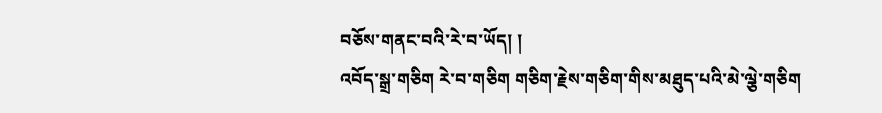བཅོས་གནང་བའི་རེ་བ་ཡོད། །
འབོད་སྒྲ་གཅིག རེ་བ་གཅིག གཅིག་རྗེས་གཅིག་གིས་མཐུད་པའི་མེ་ལྕེ་གཅིག